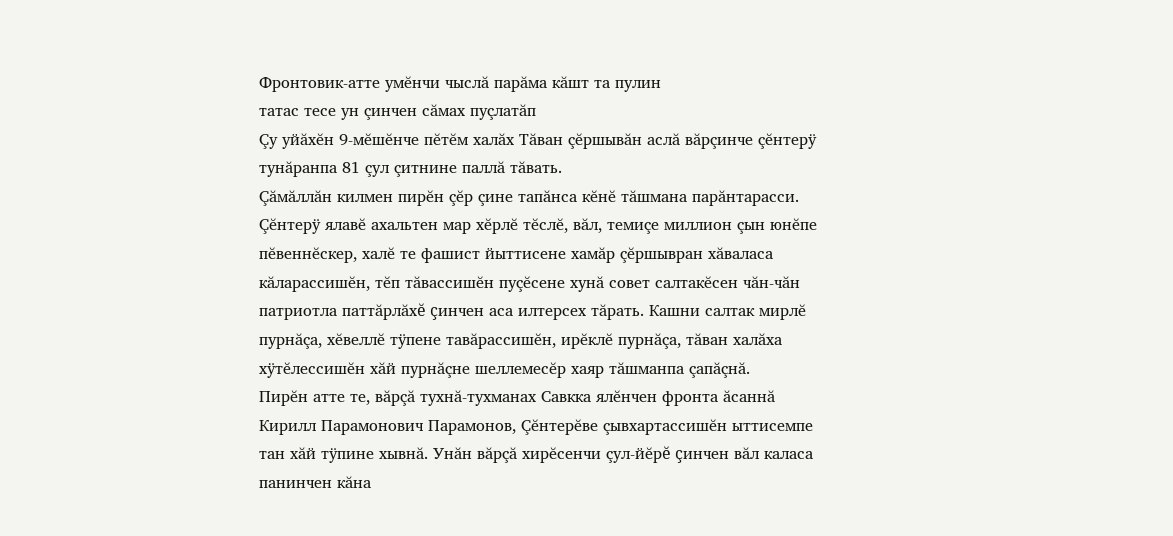Фронтовик-атте умĕнчи чыслă парăма кăшт та пулин
татас тесе ун çинчен сăмах пуçлатăп
Çу уйăхĕн 9-мĕшĕнче пĕтĕм халăх Тăван çĕршывăн аслă вăрçинче çĕнтерÿ тунăранпа 81 çул çитнине паллă тăвать.
Çăмăллăн килмен пирĕн çĕр çине тапăнса кĕнĕ тăшмана парăнтарасси. Çĕнтерÿ ялавĕ ахальтен мар хĕрлĕ тĕслĕ, вăл, темиçе миллион çын юнĕпе пĕвеннĕскер, халĕ те фашист йыттисене хамăр çĕршывран хăваласа кăларассишĕн, тĕп тăвассишĕн пуçĕсене хунă совет салтакĕсен чăн-чăн патриотла паттăрлăхĕ çинчен аса илтерсех тăрать. Кашни салтак мирлĕ пурнăçа, хĕвеллĕ тÿпене тавăрассишĕн, ирĕклĕ пурнăçа, тăван халăха хÿтĕлессишĕн хăй пурнăçне шеллемесĕр хаяр тăшманпа çапăçнă.
Пирĕн атте те, вăрçă тухнă-тухманах Савкка ялĕнчен фронта ăсаннă Кирилл Парамонович Парамонов, Çĕнтерĕве çывхартассишĕн ыттисемпе тан хăй тÿпине хывнă. Унăн вăрçă хирĕсенчи çул-йĕрĕ çинчен вăл каласа панинчен кăна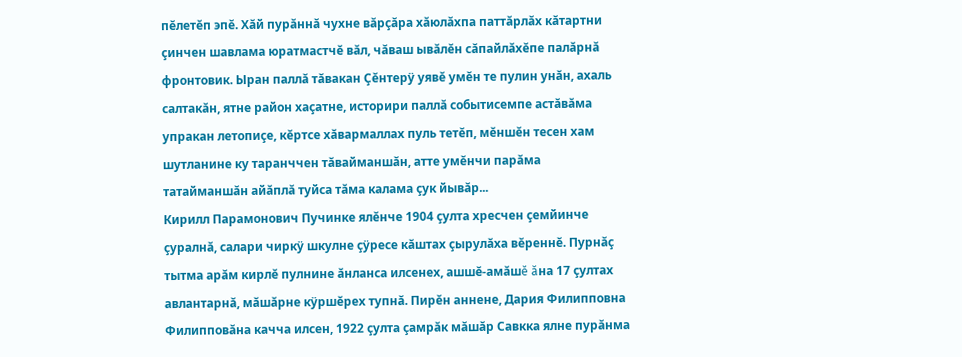пĕлетĕп эпĕ. Хăй пурăннă чухне вăрçăра хăюлăхпа паттăрлăх кăтартни çинчен шавлама юратмастчĕ вăл, чăваш ывăлĕн сăпайлăхĕпе палăрнă фронтовик. Ыран паллă тăвакан Çĕнтерÿ уявĕ умĕн те пулин унăн, ахаль салтакăн, ятне район хаçатне, историри паллă событисемпе астăвăма упракан летопиçе, кĕртсе хăвармаллах пуль тетĕп, мĕншĕн тесен хам шутланине ку таранччен тăвайманшăн, атте умĕнчи парăма татайманшăн айăплă туйса тăма калама çук йывăр...
Кирилл Парамонович Пучинке ялĕнче 1904 çулта хресчен çемйинче çуралнă, салари чиркÿ шкулне çÿресе кăштах çырулăха вĕреннĕ. Пурнăç тытма арăм кирлĕ пулнине ăнланса илсенех, ашшĕ-амăшĕ ăна 17 çултах авлантарнă, мăшăрне кÿршĕрех тупнă. Пирĕн аннене, Дария Филипповна Филипповăна качча илсен, 1922 çулта çамрăк мăшăр Савкка ялне пурăнма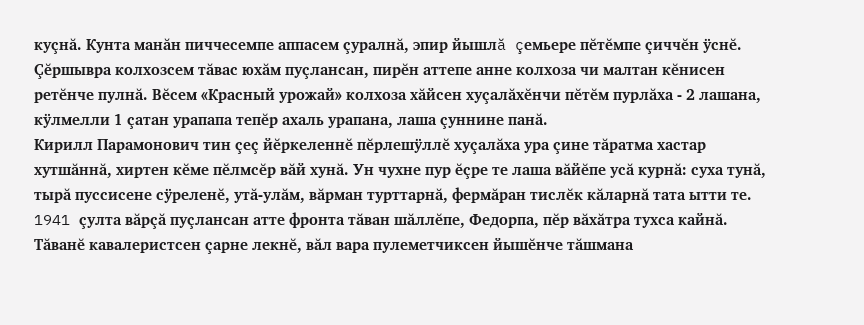куçнă. Кунта манăн пиччесемпе аппасем çуралнă, эпир йышлă çемьере пĕтĕмпе çиччĕн ÿснĕ. Çĕршывра колхозсем тăвас юхăм пуçлансан, пирĕн аттепе анне колхоза чи малтан кĕнисен ретĕнче пулнă. Вĕсем «Красный урожай» колхоза хăйсен хуçалăхĕнчи пĕтĕм пурлăха - 2 лашана, кÿлмелли 1 çатан урапапа тепĕр ахаль урапана, лаша çуннине панă.
Кирилл Парамонович тин çеç йĕркеленнĕ пĕрлешÿллĕ хуçалăха ура çине тăратма хастар хутшăннă, хиртен кĕме пĕлмсĕр вăй хунă. Ун чухне пур ĕçре те лаша вăйĕпе усă курнă: суха тунă, тырă пуссисене сÿреленĕ, утă-улăм, вăрман турттарнă, фермăран тислĕк кăларнă тата ытти те.
1941 çулта вăрçă пуçлансан атте фронта тăван шăллĕпе, Федорпа, пĕр вăхăтра тухса кайнă. Тăванĕ кавалеристсен çарне лекнĕ, вăл вара пулеметчиксен йышĕнче тăшмана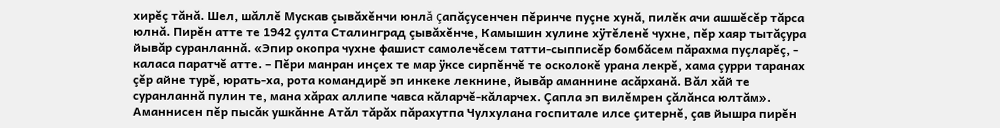хирĕç тăнă. Шел, шăллĕ Мускав çывăхĕнчи юнлă çапăçусенчен пĕринче пуçне хунă, пилĕк ачи ашшĕсĕр тăрса юлнă. Пирĕн атте те 1942 çулта Сталинград çывăхĕнче, Камышин хулине хÿтĕленĕ чухне, пĕр хаяр тытăçура йывăр суранланнă. «Эпир окопра чухне фашист самолечĕсем татти-сыпписĕр бомбăсем пăрахма пуçларĕç, - каласа паратчĕ атте. – Пĕри манран инçех те мар ÿксе сирпĕнчĕ те осколокĕ урана лекрĕ, хама çурри таранах çĕр айне турĕ, юрать-ха, рота командирĕ эп инкеке лекнине, йывăр аманнине асăрханă. Вăл хăй те суранланнă пулин те, мана хăрах аллипе чавса кăларчĕ-кăларчех. Çапла эп вилĕмрен çăлăнса юлтăм».
Аманнисен пĕр пысăк ушкăнне Атăл тăрăх пăрахутпа Чулхулана госпитале илсе çитернĕ, çав йышра пирĕн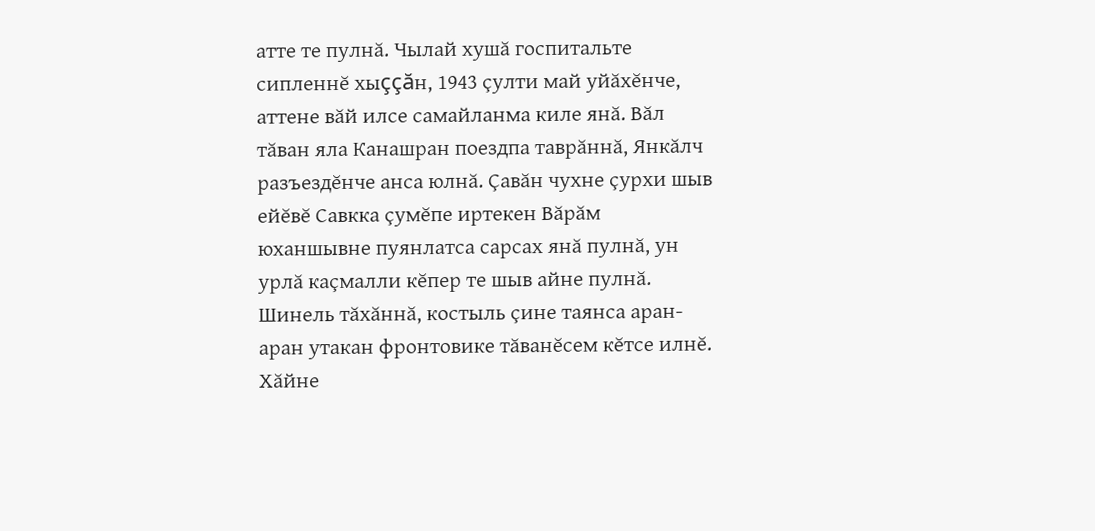атте те пулнă. Чылай хушă госпитальте сипленнĕ хыççăн, 1943 çулти май уйăхĕнче, аттене вăй илсе самайланма киле янă. Вăл тăван яла Канашран поездпа таврăннă, Янкăлч разъездĕнче анса юлнă. Çавăн чухне çурхи шыв ейĕвĕ Савкка çумĕпе иртекен Вăрăм юханшывне пуянлатса сарсах янă пулнă, ун урлă каçмалли кĕпер те шыв айне пулнă. Шинель тăхăннă, костыль çине таянса аран-аран утакан фронтовике тăванĕсем кĕтсе илнĕ. Хăйне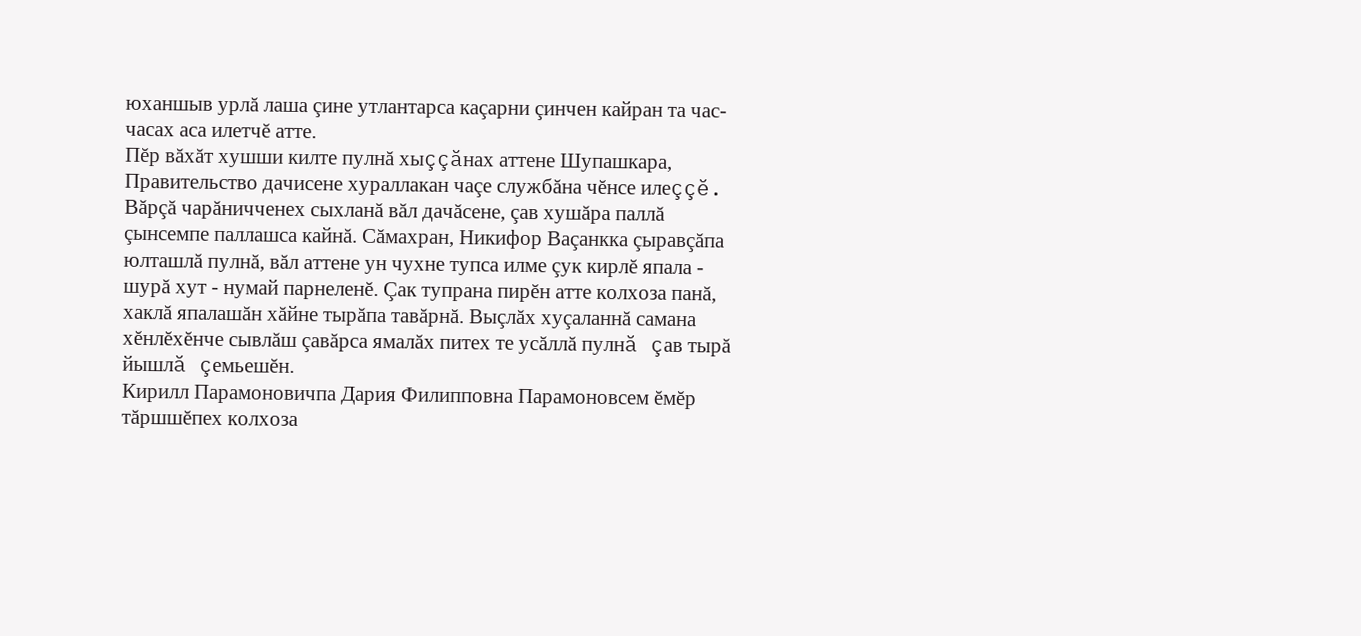юханшыв урлă лаша çине утлантарса каçарни çинчен кайран та час-часах аса илетчĕ атте.
Пĕр вăхăт хушши килте пулнă хыççăнах аттене Шупашкара, Правительство дачисене хураллакан чаçе службăна чĕнсе илеççĕ. Вăрçă чарăничченех сыхланă вăл дачăсене, çав хушăра паллă çынсемпе паллашса кайнă. Сăмахран, Никифор Ваçанкка çыравçăпа юлташлă пулнă, вăл аттене ун чухне тупса илме çук кирлĕ япала - шурă хут - нумай парнеленĕ. Çак тупрана пирĕн атте колхоза панă, хаклă япалашăн хăйне тырăпа тавăрнă. Выçлăх хуçаланнă самана хĕнлĕхĕнче сывлăш çавăрса ямалăх питех те усăллă пулнă çав тырă йышлă çемьешĕн.
Кирилл Парамоновичпа Дария Филипповна Парамоновсем ĕмĕр тăршшĕпех колхоза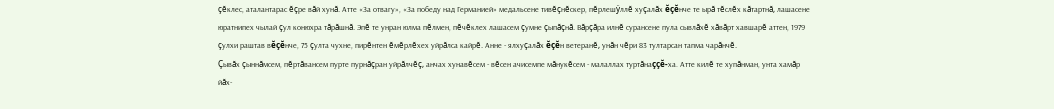çĕклес, аталантарас ĕçре вăй хунă. Атте «За отвагу», «За победу над Германией» медальсене тивĕçнĕскер, пĕрлешÿллĕ хуçалăх ĕçĕнче те ырă тĕслĕх кăтартнă, лашасене юратнипех чылай çул конюхра тăрăшнă. Эпĕ те унран юлма пĕлмен, пĕчĕклех лашасем çумне çыпăçнă. Вăрçăра илнĕ сурансене пула сывлăхĕ хăвăрт хавшарĕ аттен, 1979 çулхи раштав вĕçĕнче, 75 çулта чухне, пирĕнтен ĕмĕрлĕхех уйрăлса кайрĕ. Анне - ялхуçалăх ĕçĕн ветеранĕ, унăн чĕри 83 тултарсан тапма чарăнчĕ.
Çывăх çыннăмсем, пĕртăвансем пурте пурнăçран уйрăлчĕç, анчах хунавĕсем - вĕсен ачисемпе мăнукĕсем - малаллах туртăнаççĕ-ха. Атте килĕ те хупăнман, унта хамăр йăх-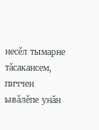несĕл тымарне тăсакансем, пиччен ывăлĕпе унăн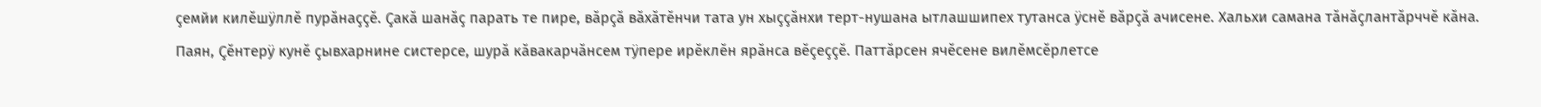çемйи килĕшÿллĕ пурăнаççĕ. Çакă шанăç парать те пире, вăрçă вăхăтĕнчи тата ун хыççăнхи терт-нушана ытлашшипех тутанса ÿснĕ вăрçă ачисене. Хальхи самана тăнăçлантăрччĕ кăна.
Паян, Çĕнтерÿ кунĕ çывхарнине систерсе, шурă кăвакарчăнсем тÿпере ирĕклĕн ярăнса вĕçеççĕ. Паттăрсен ячĕсене вилĕмсĕрлетсе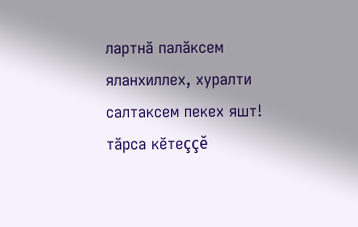лартнă палăксем яланхиллех, хуралти салтаксем пекех яшт! тăрса кĕтеççĕ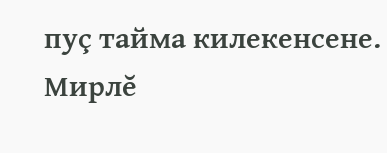пуç тайма килекенсене. Мирлĕ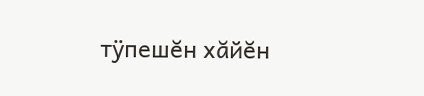тÿпешĕн хăйĕн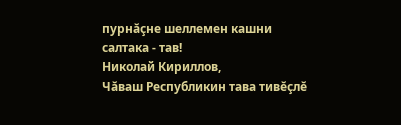пурнăçне шеллемен кашни салтака - тав!
Николай Кириллов,
Чăваш Республикин тава тивĕçлĕ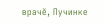врачĕ, Пучинке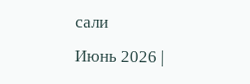сали
Июнь 2026 |